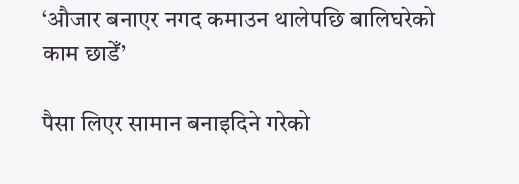‘औजार बनाएर नगद कमाउन थालेपछि बालिघरेको काम छाडेँ’

पैसा लिएर सामान बनाइदिने गरेको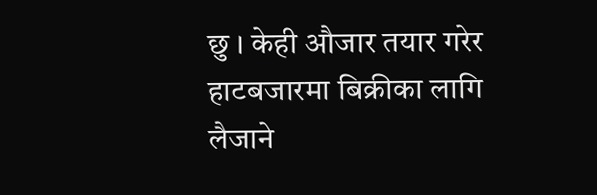छु । केही औजार तयार गरेर हाटबजारमा बिक्रीका लागि लैजाने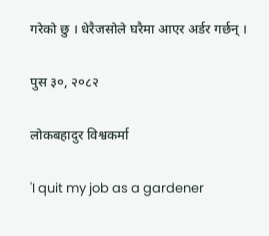गरेको छु । धेरैजसोले घरैमा आएर अर्डर गर्छन् ।

पुस ३०, २०८२

लोकबहादुर विश्वकर्मा

'I quit my job as a gardener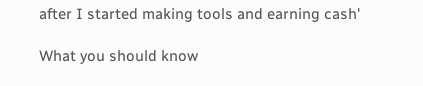after I started making tools and earning cash'

What you should know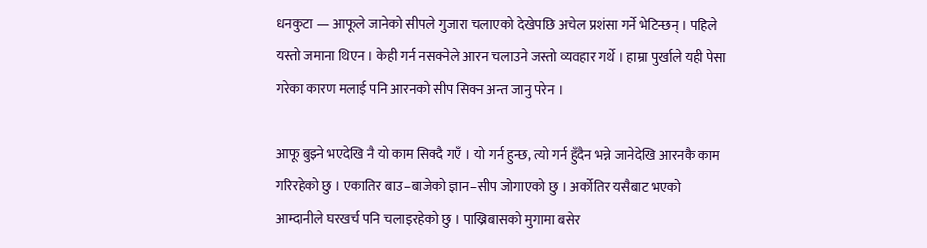धनकुटा — आफूले जानेको सीपले गुजारा चलाएको देखेपछि अचेल प्रशंसा गर्ने भेटिन्छन् । पहिले यस्तो जमाना थिएन । केही गर्न नसक्नेले आरन चलाउने जस्तो व्यवहार गर्थे । हाम्रा पुर्खाले यही पेसा गरेका कारण मलाई पनि आरनको सीप सिक्न अन्त जानु परेन ।

आफू बुझ्ने भएदेखि नै यो काम सिक्दै गएँ । यो गर्न हुन्छ, त्यो गर्न हुँदैन भन्ने जानेदेखि आरनकै काम गरिरहेको छु । एकातिर बाउ–बाजेको ज्ञान–सीप जोगाएको छु । अर्कोतिर यसैबाट भएको आम्दानीले घरखर्च पनि चलाइरहेको छु । पाख्रिबासको मुगामा बसेर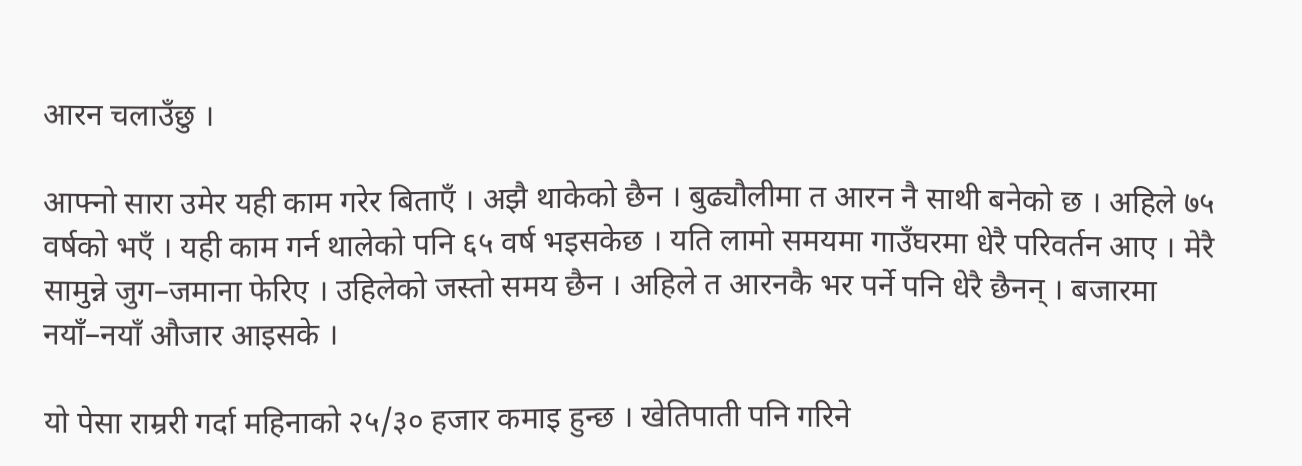आरन चलाउँछु ।

आफ्नो सारा उमेर यही काम गरेर बिताएँ । अझै थाकेको छैन । बुढ्यौलीमा त आरन नै साथी बनेको छ । अहिले ७५ वर्षको भएँ । यही काम गर्न थालेको पनि ६५ वर्ष भइसकेछ । यति लामो समयमा गाउँघरमा धेरै परिवर्तन आए । मेरै सामुन्ने जुग–जमाना फेरिए । उहिलेको जस्तो समय छैन । अहिले त आरनकै भर पर्ने पनि धेरै छैनन् । बजारमा नयाँ–नयाँ औजार आइसके ।

यो पेसा राम्ररी गर्दा महिनाको २५/३० हजार कमाइ हुन्छ । खेतिपाती पनि गरिने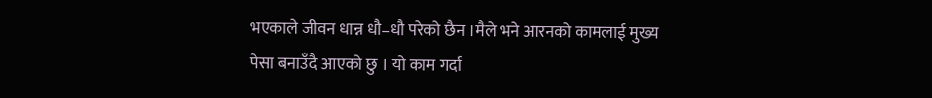भएकाले जीवन धान्न धौ–धौ परेको छैन ।मैले भने आरनको कामलाई मुख्य पेसा बनाउँदै आएको छु । यो काम गर्दा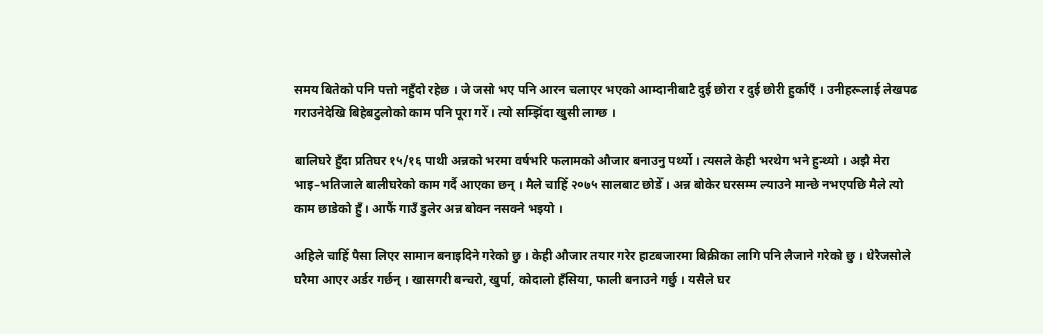समय बितेको पनि पत्तो नहुँदो रहेछ । जे जसो भए पनि आरन चलाएर भएको आम्दानीबाटै दुई छोरा र दुई छोरी हुर्काएँ । उनीहरूलाई लेखपढ गराउनेदेखि बिहेबटुलोको काम पनि पूरा गरेँ । त्यो सम्झिँदा खुसी लाग्छ ।

बालिघरे हुँदा प्रतिघर १५/१६ पाथी अन्नको भरमा वर्षभरि फलामको औजार बनाउनु पर्थ्यो । त्यसले केही भरथेग भने हुन्थ्यो । अझै मेरा भाइ–भतिजाले बालीघरेको काम गर्दै आएका छन् । मैले चाहिँ २०७५ सालबाट छोडेँ । अन्न बोकेर घरसम्म ल्याउने मान्छे नभएपछि मैले त्यो काम छाडेको हुँ । आफैं गाउँ डुलेर अन्न बोक्न नसक्ने भइयो ।

अहिले चाहिँ पैसा लिएर सामान बनाइदिने गरेको छु । केही औजार तयार गरेर हाटबजारमा बिक्रीका लागि पनि लैजाने गरेको छु । धेरैजसोले घरैमा आएर अर्डर गर्छन् । खासगरी बन्चरो, खुर्पा, कोदालो हँसिया, फाली बनाउने गर्छु । यसैले घर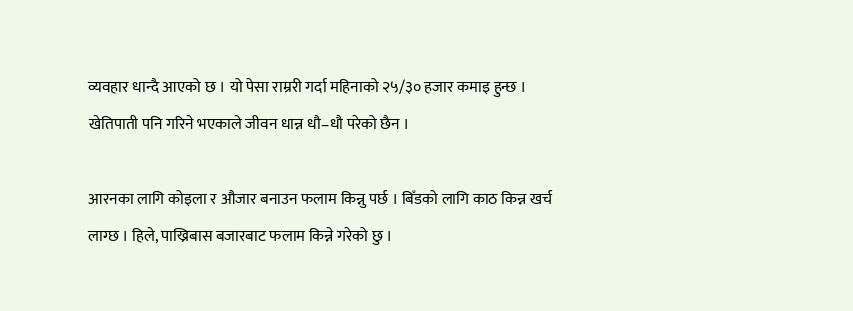व्यवहार धान्दै आएको छ । यो पेसा राम्ररी गर्दा महिनाको २५/३० हजार कमाइ हुन्छ । खेतिपाती पनि गरिने भएकाले जीवन धान्न धौ–धौ परेको छैन ।

आरनका लागि कोइला र औजार बनाउन फलाम किन्नु पर्छ । बिँडको लागि काठ किन्न खर्च लाग्छ । हिले, पाख्रिबास बजारबाट फलाम किन्ने गरेको छु ।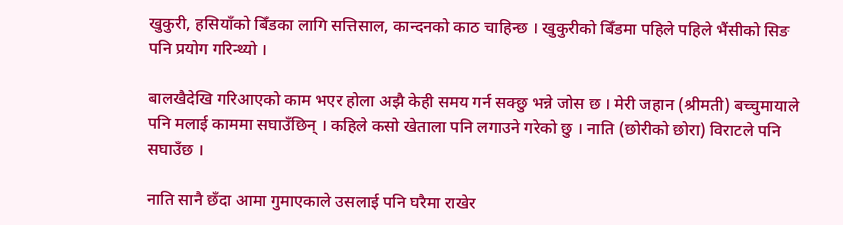खुकुरी, हसियाँको बिँडका लागि सत्तिसाल, कान्दनको काठ चाहिन्छ । खुकुरीको बिँडमा पहिले पहिले भैंसीको सिङ पनि प्रयोग गरिन्थ्यो ।

बालखैदेखि गरिआएको काम भएर होला अझै केही समय गर्न सक्छु भन्ने जोस छ । मेरी जहान (श्रीमती) बच्चुमायाले पनि मलाई काममा सघाउँछिन् । कहिले कसो खेताला पनि लगाउने गरेको छु । नाति (छोरीको छोरा) विराटले पनि सघाउँछ ।

नाति सानै छँदा आमा गुमाएकाले उसलाई पनि घरैमा राखेर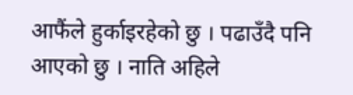आफैंले हुर्काइरहेको छु । पढाउँदै पनि आएको छु । नाति अहिले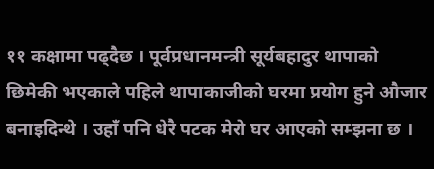११ कक्षामा पढ्दैछ । पूर्वप्रधानमन्त्री सूर्यबहादुर थापाको छिमेकी भएकाले पहिले थापाकाजीको घरमा प्रयोग हुने औजार बनाइदिन्थे । उहाँ पनि धेरै पटक मेरो घर आएको सम्झना छ ।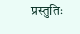प्रस्तुतिः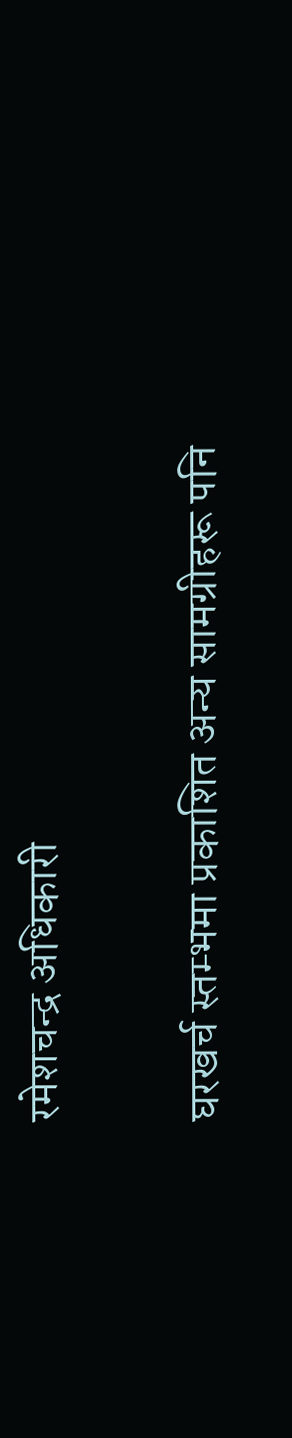रमेशचन्द्र अधिकारी

घरखर्च स्तम्भमा प्रकाशित अन्य सामग्रीहरू पनि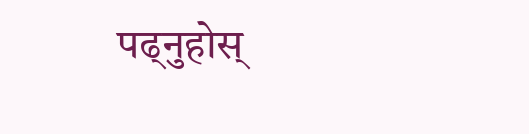पढ्नुहोस्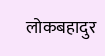लोकबहादुर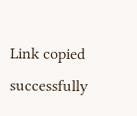Link copied successfully